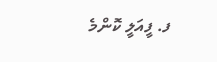ފ. ފީއަލީ ކޮންމެ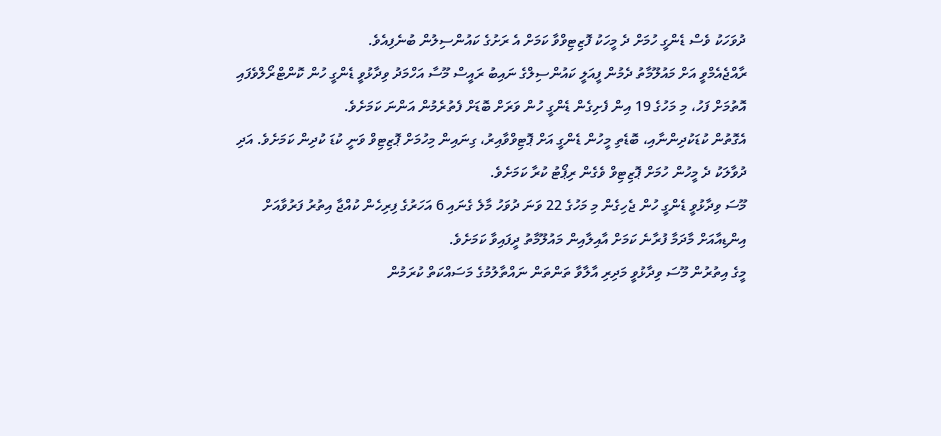ދުވަހަކު ވެސް ޑެންގީ ހުމަށް ދެ މީހަކު ފޮޒިޓިވްވާ ކަމަށް އެ ރަށުގެ ކައުންސިލުން ބުނެފިއެވެ.
ރާއްޖެއެމްވީ އަށް މައުލޫމާތު ދެމުން ފީއަލީ ކައުންސިލްގެ ނައިބު ރައީސް މޫސާ އަހްމަދު ވިދާޅުވީ ޑެންގީ ހުން ކޮންޓްރޯލްވެފައި އޮތުމަށް ފަހު، މި މަހުގެ 19 އިން ފެށިގެން ޑެންގީ ހުން ވަރަށް ބޮޑަށް ފެތުރެމުން އަންނަ ކަމަށެވެ.
އެގޮތުން ކުޑަކުދިންނާއި، ބޮޑެތި މީހުން ޑެންގީ އަށް ޕޮޓިވްވާއިރު، ގިނައިން މިހުމަށް ޕޮޒިޓިވް ވަނީ ކުޑަ ކުދިން ކަމަށެވެ. އަދި ދުވާލަކު ދެ މީހުން ހުމަށް ޕޮޒިޓިވް ވެގެން ރިޕޯޓު ކުރާ ކަމަށެވެ.
މޫސަ ވިދާޅުވީ ޑެންގީ ހުން ޖެހިގެން މި މަހުގެ 22 ވަނަ ދުވަހު މާލެ ގެނައި 6 އަހަރުގެ ފިރިހެން ކުއްޖާ އިތުރު ފަރުވާއަށް އިންޑިއާއަށް މާދަމާ ފުރާނެ ކަމަށް އާއިލާއިން މައުލޫމާތު ދީފައިވާ ކަމަށެވެ.
މީގެ އިތުރުން މޫސަ ވިދާޅުވީ މަދިރި އާލާވާ ތަންތަން ނައްތާލުމުގެ މަސައްކަތް ކުރަމުން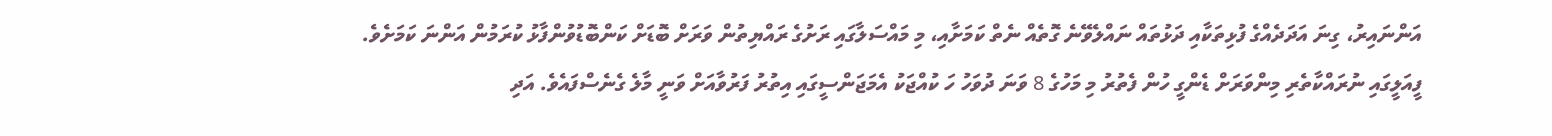އަންނައިރު، ގިނަ އަދަދެއްގެ ފުޅިތަކާއި ދަޅުތައް ނައްލެވޭނެ ގޮތެއް ނެތް ކަމަށާއި، މި މައްސަލާގައި ރަށުގެ ރައްޔިތުން ވަރަށް ބޮޑަށް ކަންބޮޑުވުންފާޅު ކުރަމުން އަންނަ ކަމަށެވެ.
ފީއަލީގައި ނުރައްކާތެރި މިންވަރަށް ޑެންގީ ހުން ފެތުރު މި މަހުގެ 8 ވަނަ ދުވަހު ހަ ކުއްޖަކު އެމަޖަންސީގައި އިތުރު ފަރުވާއަށް ވަނީ މާލެ ގެނެސްފައެވެ. އަދި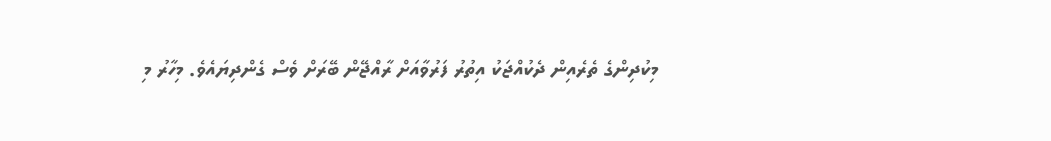މިކުދިންގެ ތެރެއިން ދެކުއްޖަކު އިތުރު ފަރުވާއަށް ރާއްޖޭން ބޭރަށް ވެސް ގެންދިޔައެވެ. މިހާރު މި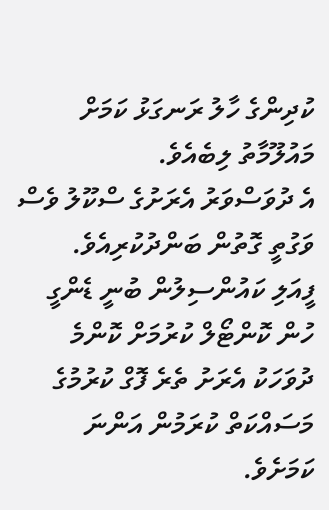ކުދިންގެ ހާލު ރަނގަޅު ކަމަށް މައުލޫމާތު ލިބެއެވެ.
އެ ދުވަސްވަރު އެރަށުގެ ސްކޫލު ވެސް ވަގުތީ ގޮތުން ބަންދުކުރިއެވެ.
ފީއަލި ކައުންސިލުން ބުނީ ޑެންގީ ހުން ކޮންޓޯލް ކުރުމަށް ކޮންމެ ދުވަހަކު އެރަށު ތެރެ ފޮގް ކުރުމުގެ މަސައްކަތް ކުރަމުން އަންނަ ކަމަށެވެ.